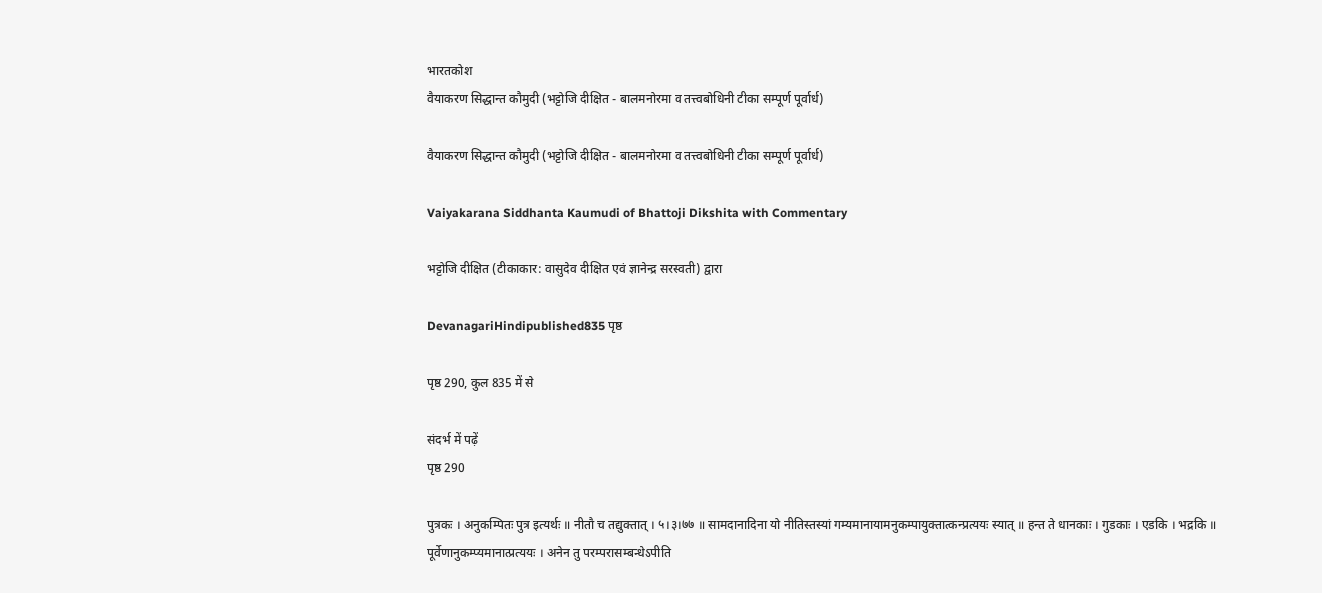भारतकोश
वैयाकरण सिद्धान्त कौमुदी (भट्टोजि दीक्षित - बालमनोरमा व तत्त्वबोधिनी टीका सम्पूर्ण पूर्वार्ध)

वैयाकरण सिद्धान्त कौमुदी (भट्टोजि दीक्षित - बालमनोरमा व तत्त्वबोधिनी टीका सम्पूर्ण पूर्वार्ध)

Vaiyakarana Siddhanta Kaumudi of Bhattoji Dikshita with Commentary

भट्टोजि दीक्षित (टीकाकार: वासुदेव दीक्षित एवं ज्ञानेन्द्र सरस्वती) द्वारा

DevanagariHindipublished835 पृष्ठ

पृष्ठ 290, कुल 835 में से

संदर्भ में पढ़ें
पृष्ठ 290

पुत्रकः । अनुकम्पितः पुत्र इत्यर्थः ॥ नीतौ च तद्युक्तात् । ५।३।७७ ॥ सामदानादिना यो नीतिस्तस्यां गम्यमानायामनुकम्पायुक्तात्कन्प्रत्ययः स्यात् ॥ हन्त ते धानकाः । गुडकाः । एडकि । भद्रकि ॥ पूर्वेणानुकम्प्यमानात्प्रत्ययः । अनेन तु परम्परासम्बन्धेऽपीति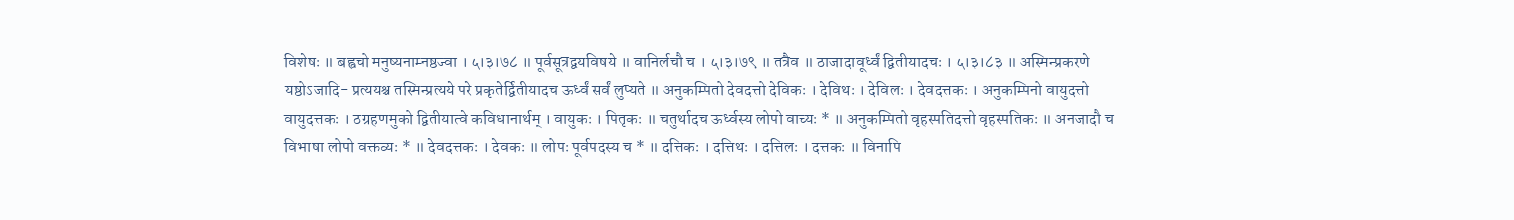विशेषः ॥ बह्वचो मनुष्यनाम्नष्ठज्वा । ५।३।७८ ॥ पूर्वसूत्रद्वयविषये ॥ वानिर्लचौ च । ५।३।७९ ॥ तत्रैव ॥ ठाजादावूर्ध्वं द्वितीयादचः । ५।३।८३ ॥ अस्मिन्प्रकरणे यष्ठोऽजादि- प्रत्ययश्च तस्मिन्प्रत्यये परे प्रकृतेर्द्वितीयादच ऊर्ध्वं सर्वं लुप्यते ॥ अनुकम्पितो देवदत्तो देविकः । देविथः । देविलः । देवदत्तकः । अनुकम्पिनो वायुदत्तो वायुदत्तकः । ठग्रहणमुको द्वितीयात्वे कविधानार्थम् । वायुकः । पितृकः ॥ चतुर्थादच ऊर्ध्वस्य लोपो वाच्यः * ॥ अनुकम्पितो वृहस्पतिदत्तो वृहस्पतिकः ॥ अनजादौ च विभाषा लोपो वक्तव्यः * ॥ देवदत्तकः । देवकः ॥ लोपः पूर्वपदस्य च * ॥ दत्तिकः । दत्तिथः । दत्तिलः । दत्तकः ॥ विनापि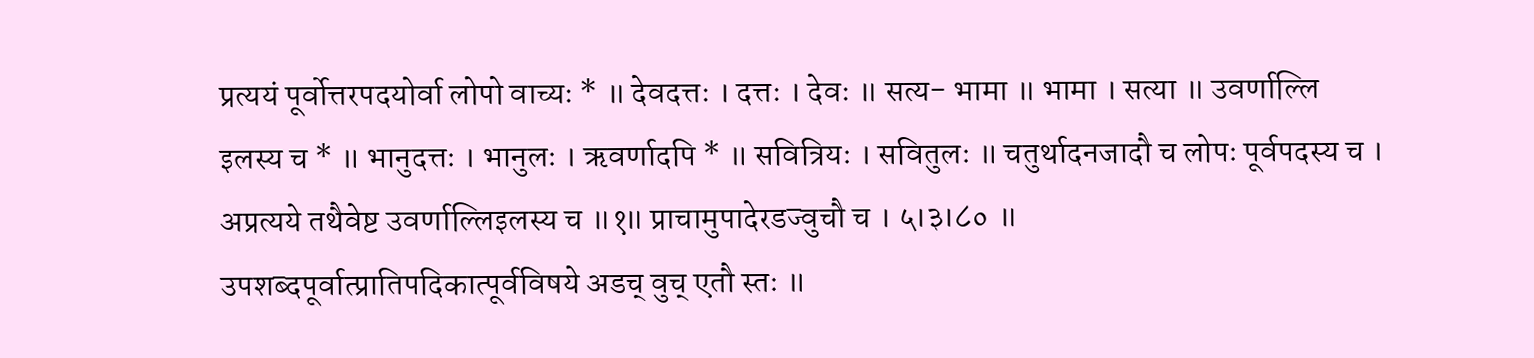प्रत्ययं पूर्वोत्तरपदयोर्वा लोपो वाच्यः * ॥ देवदत्तः । दत्तः । देवः ॥ सत्य- भामा ॥ भामा । सत्या ॥ उवर्णाल्लि इलस्य च * ॥ भानुदत्तः । भानुलः । ऋवर्णादपि * ॥ सवित्रियः । सवितुलः ॥ चतुर्थादनजादौ च लोपः पूर्वपदस्य च । अप्रत्यये तथैवेष्ट उवर्णाल्लिइलस्य च ॥१॥ प्राचामुपादेरडज्वुचौ च । ५।३।८० ॥ उपशब्दपूर्वात्प्रातिपदिकात्पूर्वविषये अडच् वुच् एतौ स्तः ॥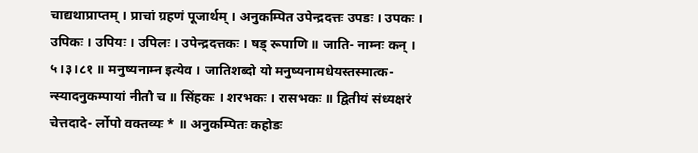चाद्यथाप्राप्तम् । प्राचां ग्रहणं पूजार्थम् । अनुकम्पित उपेन्द्रदत्तः उपडः । उपकः । उपिकः । उपियः । उपिलः । उपेन्द्रदत्तकः । षड् रूपाणि ॥ जाति- नाम्नः कन् । ५।३।८१ ॥ मनुष्यनाम्न इत्येव । जातिशब्दो यो मनुष्यनामधेयस्तस्मात्क- न्स्यादनुकम्पायां नीतौ च ॥ सिंहकः । शरभकः । रासभकः ॥ द्वितीयं संध्यक्षरं चेत्तदादे- र्लोपो वक्तव्यः * ॥ अनुकम्पितः कहोडः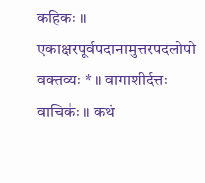कहिकः ॥ एकाक्षरपूर्वपदानामुत्तरपदलोपो वक्तव्यः * ॥ वागाशीर्दत्तः वाचिकः॑ ॥ कथं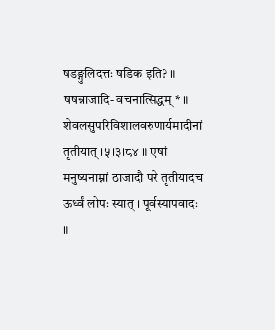षडङ्गुलिदत्तः षडिक इति? ॥ षषन्नाजादि- वचनात्सिद्धम् * ॥ शेवलसुपरिविशालवरुणार्यमादीनां तृतीयात् ।५।३।८४ ॥ एषां मनुष्यनाम्नां ठाजादौ परे तृतीयादच ऊर्ध्वं लोपः स्यात् । पूर्वस्यापवादः ॥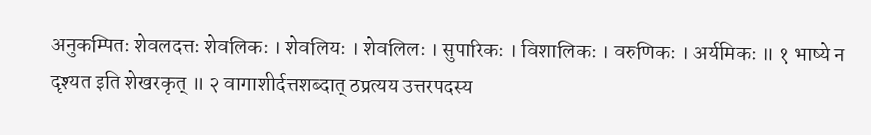अनुकम्पितः शेवलदत्तः शेवलिकः । शेवलियः । शेवलिलः । सुपारिकः । विशालिकः । वरुणिकः । अर्यमिकः ॥ १ भाष्ये न दृश्यत इति शेखरकृत् ॥ २ वागाशीर्दत्तशब्दात् ठप्रत्यय उत्तरपदस्य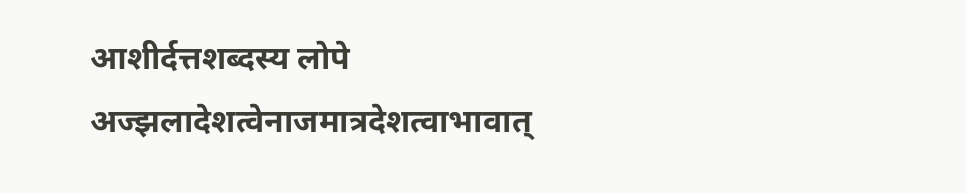आशीर्दत्तशब्दस्य लोपे अज्झलादेशत्वेनाजमात्रदेशत्वाभावात्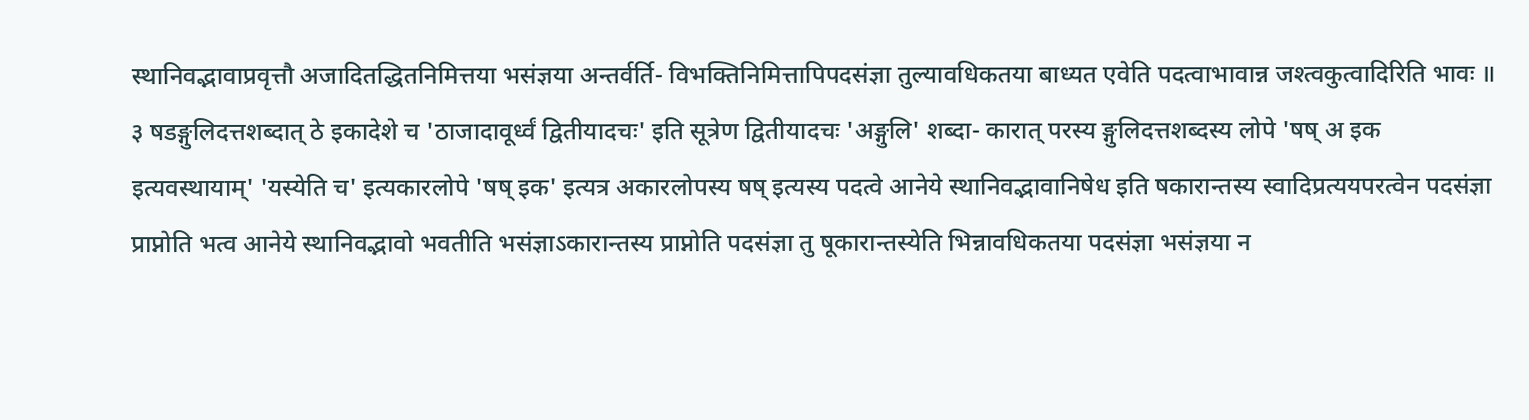स्थानिवद्भावाप्रवृत्तौ अजादितद्धितनिमित्तया भसंज्ञया अन्तर्वर्ति- विभक्तिनिमित्तापिपदसंज्ञा तुल्यावधिकतया बाध्यत एवेति पदत्वाभावान्न जश्त्वकुत्वादिरिति भावः ॥ ३ षडङ्गुलिदत्तशब्दात् ठे इकादेशे च 'ठाजादावूर्ध्वं द्वितीयादचः' इति सूत्रेण द्वितीयादचः 'अङ्गुलि' शब्दा- कारात् परस्य ङ्गुलिदत्तशब्दस्य लोपे 'षष् अ इक इत्यवस्थायाम्' 'यस्येति च' इत्यकारलोपे 'षष् इक' इत्यत्र अकारलोपस्य षष् इत्यस्य पदत्वे आनेये स्थानिवद्भावानिषेध इति षकारान्तस्य स्वादिप्रत्ययपरत्वेन पदसंज्ञा प्राप्नोति भत्व आनेये स्थानिवद्भावो भवतीति भसंज्ञाऽकारान्तस्य प्राप्नोति पदसंज्ञा तु षूकारान्तस्येति भिन्नावधिकतया पदसंज्ञा भसंज्ञया न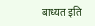बाध्यत इति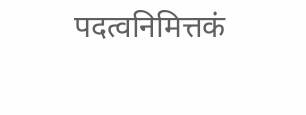पदत्वनिमित्तकं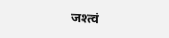जश्त्वं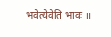भवेत्येवेति भावः ॥